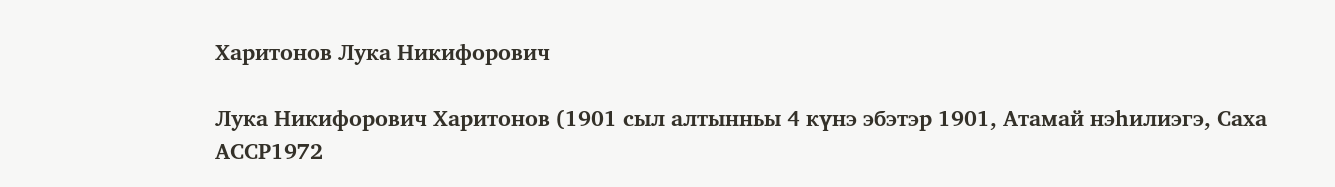Харитонов Лука Никифорович

Лука Никифорович Харитонов (1901 сыл алтынньы 4 күнэ эбэтэр 1901, Атамай нэһилиэгэ, Саха АССР1972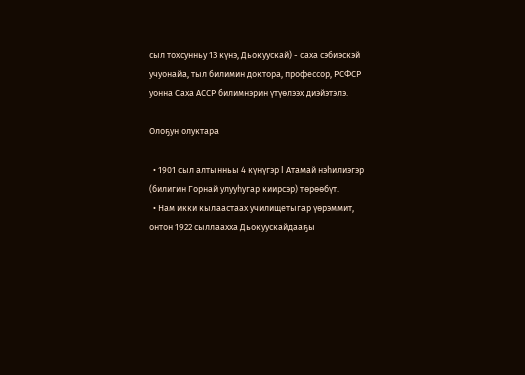сыл тохсунньу 13 күнэ, Дьокуускай) - саха сэбиэскэй учуонайа, тыл билимин доктора, профессор, РСФСР уонна Саха АССР билимнэрин үтүөлээх диэйэтэлэ.

Олоҕун олуктара

  • 1901 сыл алтынньы 4 күнүгэр I Атамай нэһилиэгэр (билигин Горнай улууһугар киирсэр) төрөөбүт.
  • Нам икки кылаастаах училищетыгар үөрэммит, онтон 1922 сыллаахха Дьокуускайдааҕы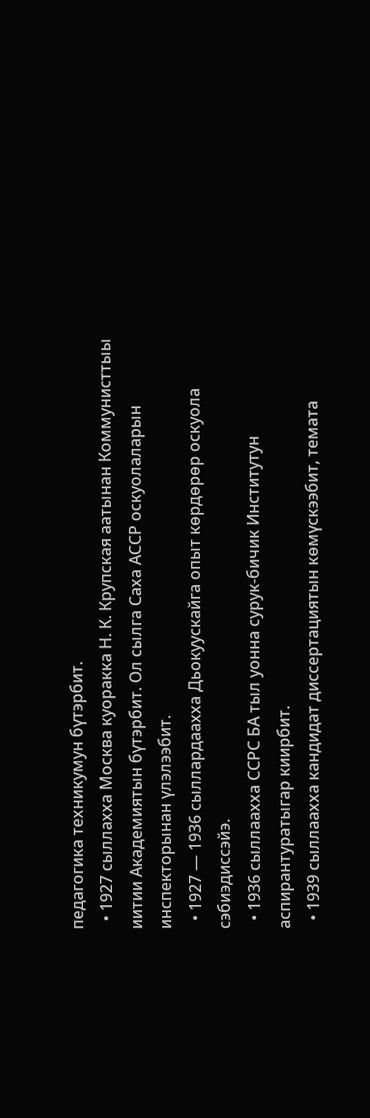педагогика техникумун бүтэрбит.
  • 1927 сыллахха Москва куоракка Н. К. Крупская аатынан Коммунисттыы иитии Академиятын бүтэрбит. Ол сылга Саха АССР оскуолаларын инспекторынан үлэлээбит.
  • 1927 — 1936 сыллардаахха Дьокуускайга опыт көрдөрөр оскуола сэбиэдиссэйэ.
  • 1936 сыллаахха ССРС БА тыл уонна сурук-бичик Институтун аспирантуратыгар киирбит.
  • 1939 сыллаахха кандидат диссертациятын көмүскээбит, темата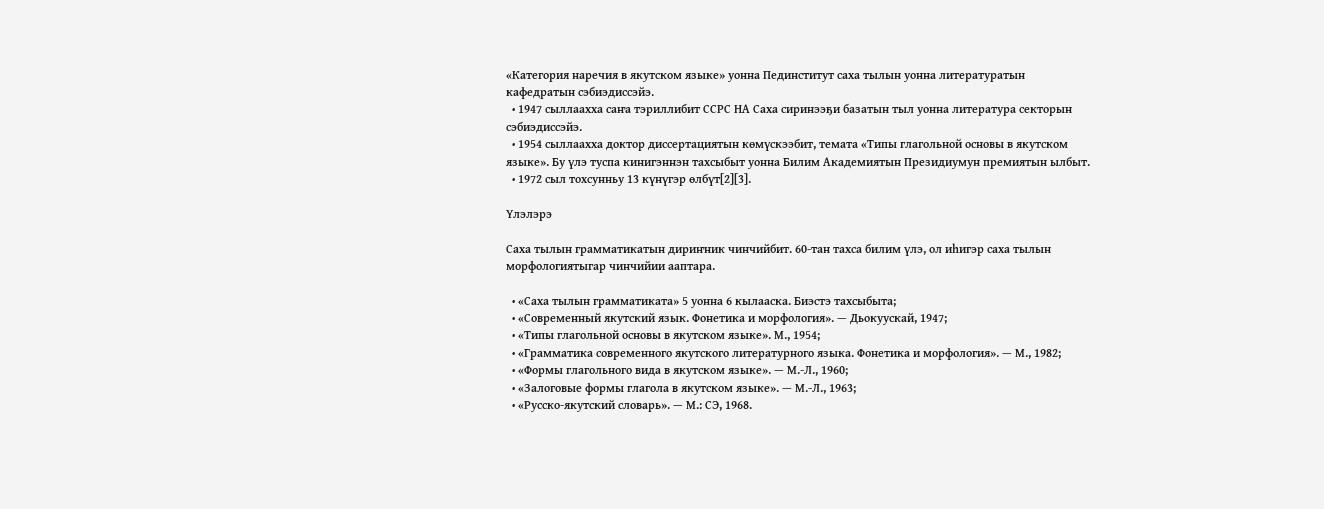«Категория наречия в якутском языке» уонна Пединститут саха тылын уонна литературатын кафедратын сэбиэдиссэйэ.
  • 1947 сыллаахха саҥа тэриллибит ССРС НА Саха сиринээҕи базатын тыл уонна литература секторын сэбиэдиссэйэ.
  • 1954 сыллаахха доктор диссертациятын көмүскээбит, темата «Типы глагольной основы в якутском языке». Бу үлэ туспа кинигэннэн тахсыбыт уонна Билим Академиятын Президиумун премиятын ылбыт.
  • 1972 сыл тохсунньу 13 күнүгэр өлбүт[2][3].

Үлэлэрэ

Саха тылын грамматикатын дириҥник чинчийбит. 60-тан тахса билим үлэ, ол иһигэр саха тылын морфологиятыгар чинчийии ааптара.

  • «Саха тылын грамматиката» 5 уонна 6 кылааска. Биэстэ тахсыбыта;
  • «Современный якутский язык. Фонетика и морфология». — Дьокуускай, 1947;
  • «Типы глагольной основы в якутском языке». М., 1954;
  • «Грамматика современного якутского литературного языка. Фонетика и морфология». — М., 1982;
  • «Формы глагольного вида в якутском языке». — М.-Л., 1960;
  • «Залоговые формы глагола в якутском языке». — М.-Л., 1963;
  • «Русско-якутский словарь». — М.: СЭ, 1968.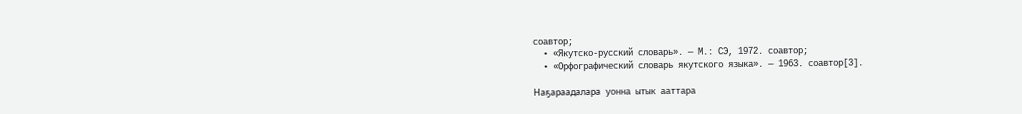соавтор;
  • «Якутско-русский словарь». — М.: СЭ, 1972. соавтор;
  • «Орфографический словарь якутского языка». — 1963. соавтор[3].

Наҕараадалара уонна ытык ааттара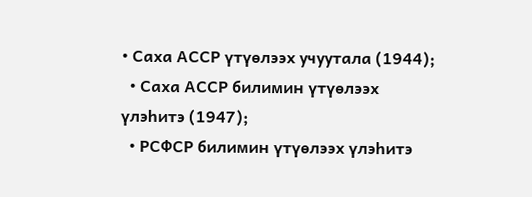• Саха АССР үтүөлээх учуутала (1944);
  • Саха АССР билимин үтүөлээх үлэһитэ (1947);
  • РСФСР билимин үтүөлээх үлэһитэ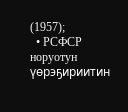(1957);
  • РСФСР норуотун үөрэҕириитин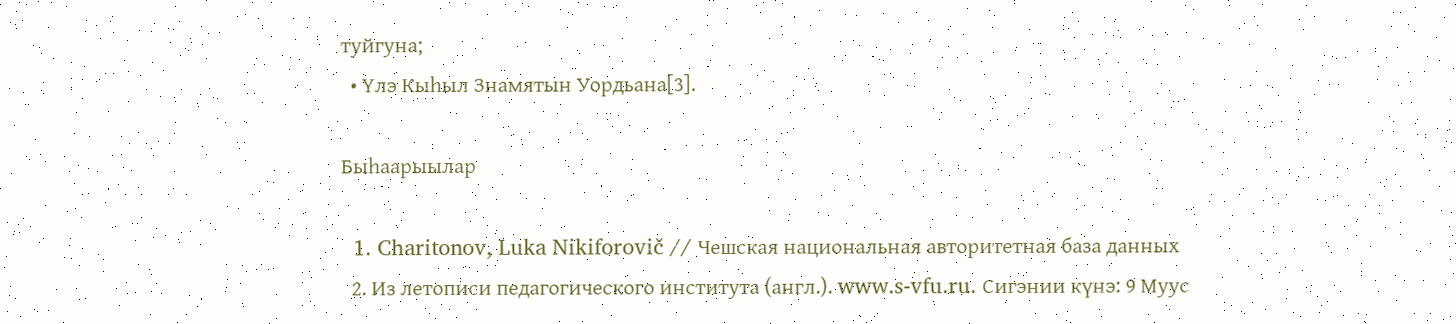туйгуна;
  • Үлэ Кыһыл Знамятын Уордьана[3].

Быһаарыылар

  1. Charitonov, Luka Nikiforovič // Чешская национальная авторитетная база данных
  2. Из летописи педагогического института (англ.). www.s-vfu.ru. Сигэнии күнэ: 9 Муус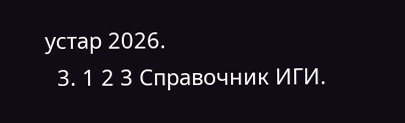устар 2026.
  3. 1 2 3 Справочник ИГИ.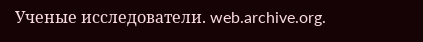Ученые исследователи. web.archive.org.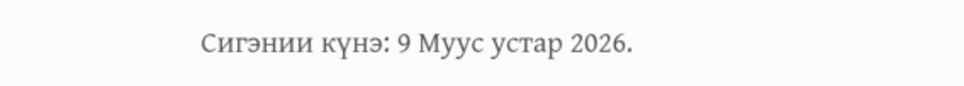Сигэнии күнэ: 9 Муус устар 2026.